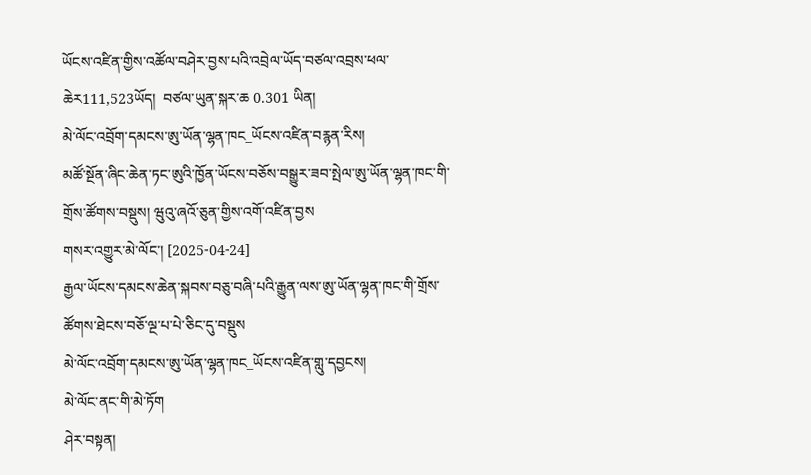ཡོངས་འཛིན་གྱིས་འཚོལ་བཤེར་བྱས་པའི་འབྲེལ་ཡོད་བཙལ་འབྲས་ཕལ་ཆེར111,523ཡོད།  བཙལ་ཡུན་སྐར་ཆ 0.301 ཡིན།
མེ་ལོང་འབྲོག་དམངས་ཨུ་ཡོན་ལྷན་ཁང_ཡོངས་འཛིན་བརྙན་རིས།
མཚོ་སྔོན་ཞིང་ཆེན་ཏང་ཨུའི་ཁྱོན་ཡོངས་བཅོས་བསྒྱུར་ཟབ་སྤེལ་ཨུ་ཡོན་ལྷན་ཁང་གི་གྲོས་ཚོགས་བསྡུས། ཝུའུ་ཞའོ་ཅུན་གྱིས་འགོ་འཛིན་བྱས
གསར་འགྱུར་མེ་ལོང་། [2025-04-24]
རྒྱལ་ཡོངས་དམངས་ཆེན་སྐབས་བཅུ་བཞི་པའི་རྒྱུན་ལས་ཨུ་ཡོན་ལྷན་ཁང་གི་གྲོས་ཚོགས་ཐེངས་བཅོ་ལྔ་པ་པེ་ཅིང་དུ་བསྡུས
མེ་ལོང་འབྲོག་དམངས་ཨུ་ཡོན་ལྷན་ཁང_ཡོངས་འཛིན་གླུ་དབྱངས།
མེ་ལོང་ནང་གི་མེ་ཏོག
ཤེར་བསྟན།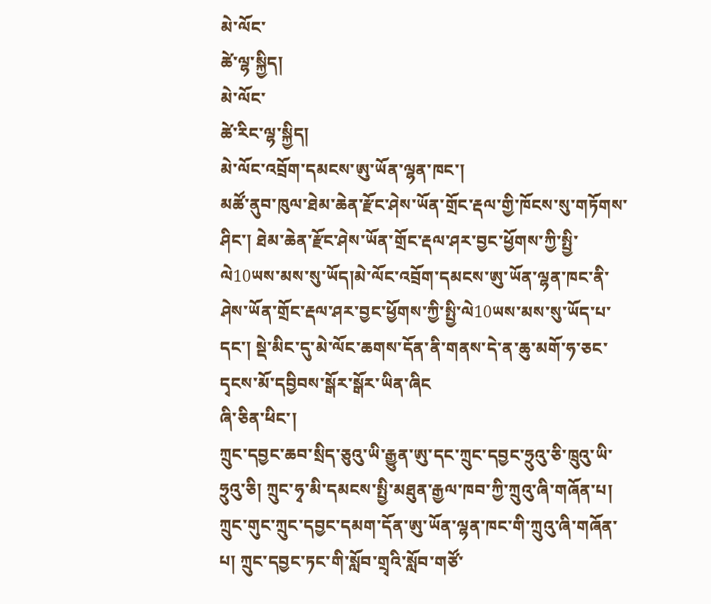མེ་ལོང་
ཚེ་ལྷ་སྐྱིད།
མེ་ལོང་
ཚེ་རིང་ལྷ་སྐྱིད།
མེ་ལོང་འབྲོག་དམངས་ཨུ་ཡོན་ལྷན་ཁང་།
མཚོ་ནུབ་ཁུལ་ཐེམ་ཆེན་རྫོང་ཤེས་ཡོན་གྲོང་རྡལ་གྱི་ཁོངས་སུ་གཏོགས་ཤིང་། ཐེམ་ཆེན་རྫོང་ཤེས་ཡོན་གྲོང་རྡལ་ཤར་བྱང་ཕྱོགས་ཀྱི་སྤྱི་ལེ10ཡས་མས་སུ་ཡོད།མེ་ལོང་འབྲོག་དམངས་ཨུ་ཡོན་ལྷན་ཁང་ནི་ཤེས་ཡོན་གྲོང་རྡལ་ཤར་བྱང་ཕྱོགས་ཀྱི་སྤྱི་ལེ10ཡས་མས་སུ་ཡོད་པ་དང་། སྡེ་མིང་དུ་མེ་ལོང་ཆགས་དོན་ནི་གནས་དེ་ན་ཆུ་མགོ་ཧ་ཅང་དྭངས་མོ་དབྱིབས་སྒོར་སྒོར་ཡིན་ཞིང
ཞི་ཅིན་ཕིང་།
ཀྲུང་དབྱང་ཆབ་སྲིད་ཅུའུ་ཡི་རྒྱུན་ཨུ་དང་ཀྲུང་དབྱང་ཧྲུའུ་ཅི་ཁྲུའུ་ཡི་ཧྲུའུ་ཅི། ཀྲུང་ཧྭ་མི་དམངས་སྤྱི་མཐུན་རྒྱལ་ཁབ་ཀྱི་ཀྲུའུ་ཞི་གཞོན་པ། ཀྲུང་གུང་ཀྲུང་དབྱང་དམག་དོན་ཨུ་ཡོན་ལྷན་ཁང་གི་ཀྲུའུ་ཞི་གཞོན་པ། ཀྲུང་དབྱང་ཏང་གི་སློབ་གྲྭའི་སློབ་གཙོ་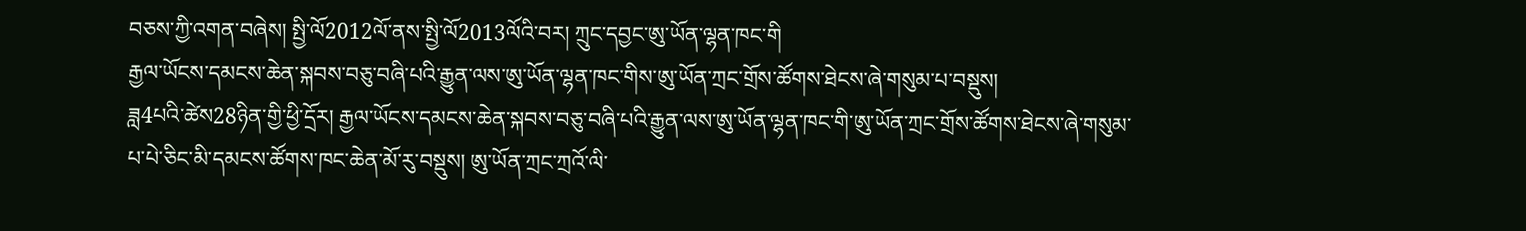བཅས་ཀྱི་འགན་བཞེས། སྤྱི་ལོ2012ལོ་ནས་སྤྱི་ལོ2013ལོའི་བར། ཀྲུང་དབྱང་ཨུ་ཡོན་ལྷན་ཁང་གི
རྒྱལ་ཡོངས་དམངས་ཆེན་སྐབས་བཅུ་བཞི་པའི་རྒྱུན་ལས་ཨུ་ཡོན་ལྷན་ཁང་གིས་ཨུ་ཡོན་ཀྲང་གྲོས་ཚོགས་ཐེངས་ཞེ་གསུམ་པ་བསྡུས།
ཟླ4པའི་ཚེས28ཉིན་གྱི་ཕྱི་དྲོར། རྒྱལ་ཡོངས་དམངས་ཆེན་སྐབས་བཅུ་བཞི་པའི་རྒྱུན་ལས་ཨུ་ཡོན་ལྷན་ཁང་གི་ཨུ་ཡོན་ཀྲང་གྲོས་ཚོགས་ཐེངས་ཞེ་གསུམ་པ་པེ་ཅིང་མི་དམངས་ཚོགས་ཁང་ཆེན་མོ་རུ་བསྡུས། ཨུ་ཡོན་ཀྲང་ཀྲའོ་ལི་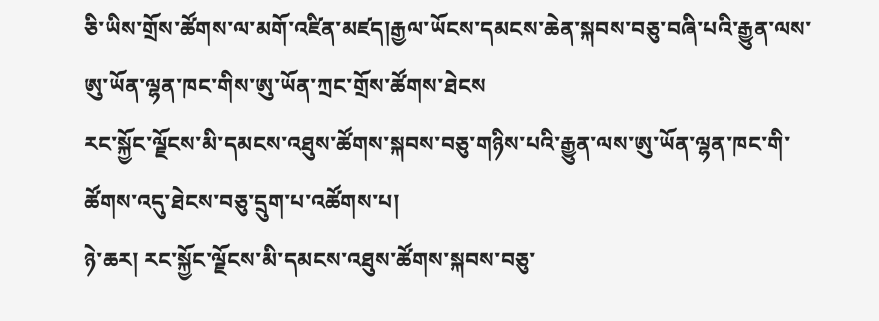ཅི་ཡིས་གྲོས་ཚོགས་ལ་མགོ་འཛིན་མཛད།རྒྱལ་ཡོངས་དམངས་ཆེན་སྐབས་བཅུ་བཞི་པའི་རྒྱུན་ལས་ཨུ་ཡོན་ལྷན་ཁང་གིས་ཨུ་ཡོན་ཀྲང་གྲོས་ཚོགས་ཐེངས
རང་སྐྱོང་ལྗོངས་མི་དམངས་འཐུས་ཚོགས་སྐབས་བཅུ་གཉིས་པའི་རྒྱུན་ལས་ཨུ་ཡོན་ལྷན་ཁང་གི་ཚོགས་འདུ་ཐེངས་བཅུ་དྲུག་པ་འཚོགས་པ།
ཉེ་ཆར། རང་སྐྱོང་ལྗོངས་མི་དམངས་འཐུས་ཚོགས་སྐབས་བཅུ་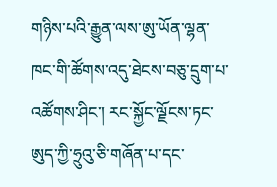གཉིས་པའི་རྒྱུན་ལས་ཨུ་ཡོན་ལྷན་ཁང་གི་ཚོགས་འདུ་ཐེངས་བཅུ་དྲུག་པ་འཚོགས་ཤིང་། རང་སྐྱོང་ལྗོངས་ཏང་ཨུད་ཀྱི་ཧྲུའུ་ཅི་གཞོན་པ་དང་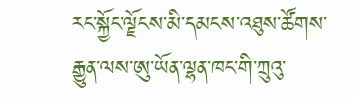རང་སྐྱོང་ལྗོངས་མི་དམངས་འཐུས་ཚོགས་རྒྱུན་ལས་ཨུ་ཡོན་ལྷན་ཁང་གི་ཀྲུའུ་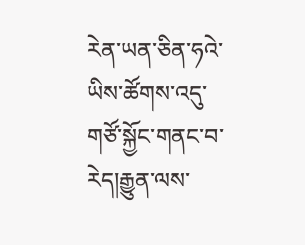རེན་ཡན་ཅིན་ཧའེ་ཡིས་ཚོགས་འདུ་གཙོ་སྐྱོང་གནང་བ་རེད།རྒྱུན་ལས་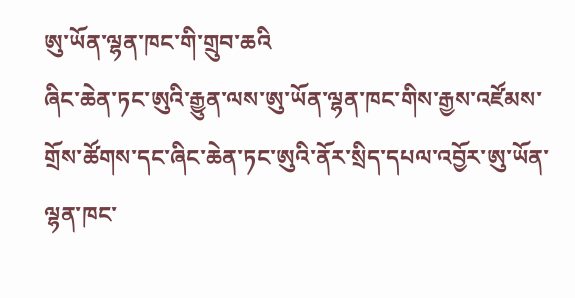ཨུ་ཡོན་ལྷན་ཁང་གི་གྲུབ་ཆའི
ཞིང་ཆེན་ཏང་ཨུའི་རྒྱུན་ལས་ཨུ་ཡོན་ལྷན་ཁང་གིས་རྒྱས་འཛོམས་གྲོས་ཚོགས་དང་ཞིང་ཆེན་ཏང་ཨུའི་ནོར་སྲིད་དཔལ་འབྱོར་ཨུ་ཡོན་ལྷན་ཁང་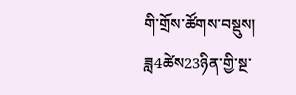གི་གྲོས་ཚོགས་བསྡུས།
ཟླ4ཚེས23ཉིན་གྱི་སྔ་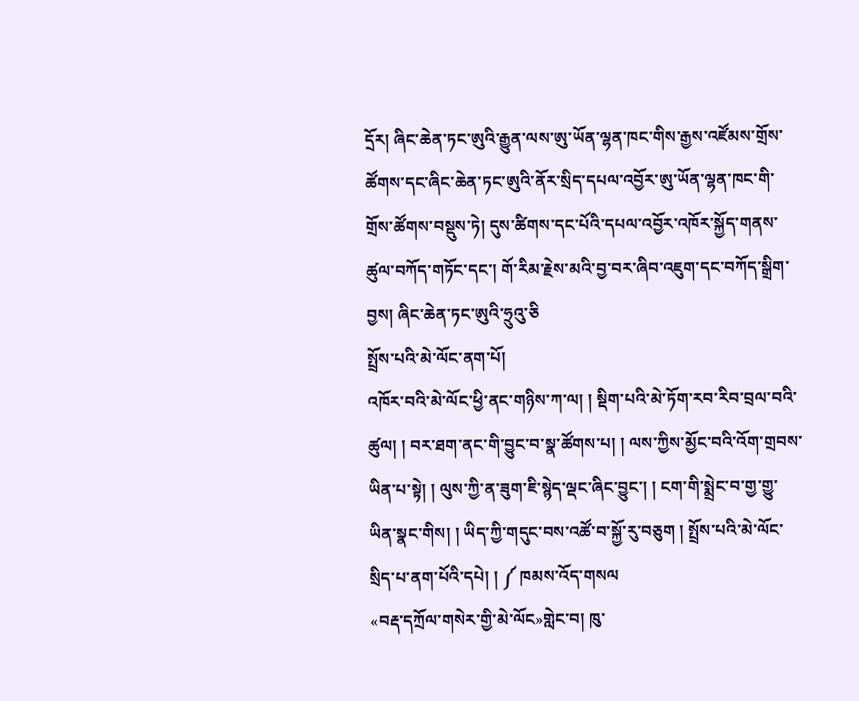དྲོར། ཞིང་ཆེན་ཏང་ཨུའི་རྒྱུན་ལས་ཨུ་ཡོན་ལྷན་ཁང་གིས་རྒྱས་འཛོམས་གྲོས་ཚོགས་དང་ཞིང་ཆེན་ཏང་ཨུའི་ནོར་སྲིད་དཔལ་འབྱོར་ཨུ་ཡོན་ལྷན་ཁང་གི་གྲོས་ཚོགས་བསྡུས་ཏེ། དུས་ཚིགས་དང་པོའི་དཔལ་འབྱོར་འཁོར་སྐྱོད་གནས་ཚུལ་བཀོད་གཏོང་དང་། གོ་རིམ་རྗེས་མའི་བྱ་བར་ཞིབ་འཇུག་དང་བཀོད་སྒྲིག་བྱས། ཞིང་ཆེན་ཏང་ཨུའི་ཧྲུའུ་ཅི
སྤྲོས་པའི་མེ་ལོང་ནག་པོ།
འཁོར་བའི་མེ་ལོང་ཕྱི་ནང་གཉིས་ཀ་ལ། ། སྡིག་པའི་མེ་ཏོག་རབ་རིབ་བྲལ་བའི་ཚུལ། ། བར་ཐག་ནང་གི་བྱུང་བ་སྣ་ཚོགས་པ། ། ལས་ཀྱིས་མྱོང་བའི་འོག་གྲབས་ཡིན་པ་སྟེ། ། ལུས་ཀྱི་ན་ཟུག་ཇི་སྙེད་ལྡང་ཞིང་བྱུང་། ། ངག་གི་སྨྲེང་བ་གྱ་གྱུ་ཡིན་སྣང་གིས། ། ཡིད་ཀྱི་གདུང་བས་འཚོ་བ་སྐྱོ་རུ་བཅུག ། སྤྲོས་པའི་མེ་ལོང་སྲིད་པ་ནག་པོའི་དཔེ། ། ༼ ཁམས་འོད་གསལ
«བརྡ་དཀྲོལ་གསེར་གྱི་མེ་ལོང»གླེང་བ། ཁུ་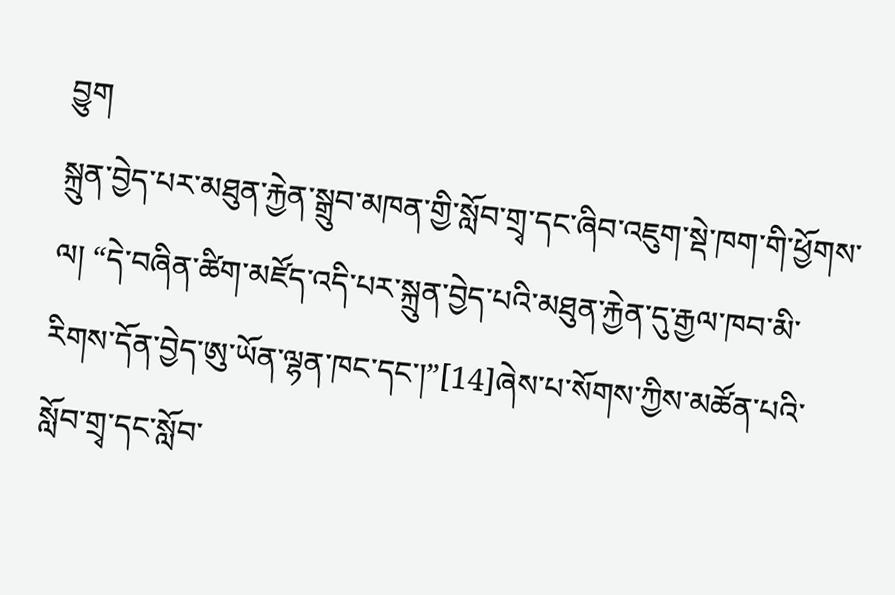བྱུག
སྐྲུན་བྱེད་པར་མཐུན་རྐྱེན་སྒྲུབ་མཁན་གྱི་སློབ་གྲྭ་དང་ཞིབ་འཇུག་སྡེ་ཁག་གི་ཕྱོགས་ལ། “དེ་བཞིན་ཚིག་མཛོད་འདི་པར་སྐྲུན་བྱེད་པའི་མཐུན་རྐྱེན་དུ་རྒྱལ་ཁབ་མི་རིགས་དོན་བྱེད་ཨུ་ཡོན་ལྷན་ཁང་དང་།”[14]ཞེས་པ་སོགས་ཀྱིས་མཚོན་པའི་སློབ་གྲྭ་དང་སློབ་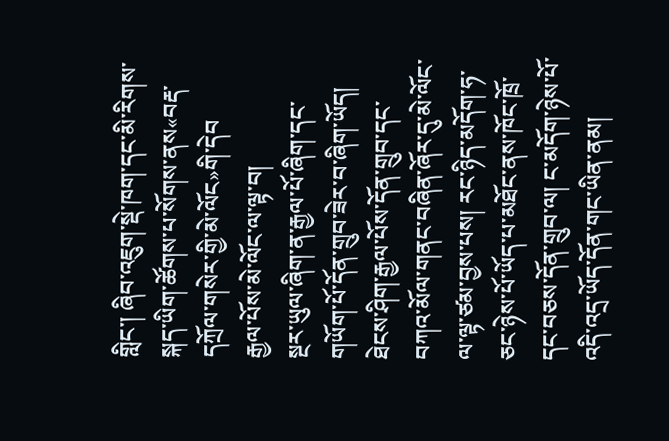གླིང་། ཞིབ་འཇུག་སྡེ་ཁག་དང་མི་རིགས་སྐད་ཡིག་ཚོགས་པ་སོགས་ནས«བརྡ་དཀྲོལ་གསེར་གྱི་མེ་ལོང»གི་དེབ
རྒྱལ་པོས་མེ་ལོང་ལ་ལྟ་བ།
སྔར་ཡུལ་ཞིག་ན་རྒྱལ་པོ་ཞིག་དང་གཡོག་པོ་དོན་གྲུབ་ཟེར་བ་ཞིག་ཡོད། ཐེངས་ཤིག་རྒྱལ་པོས་དོན་གྲུབ་དང་བཀའ་མོལ་གནང་བཞིན་ཞོར་དུ་མེ་ལོང་ལ་ལྟ་ཙམ་བྱས་པས། རང་ཉིད་མདོག་ཧ་ཅང་ཉེས་པོ་ཡོད་པ་མཐོང་ནས་ཁོང་ཁྲོ་དང་བཅས་དོན་གྲུབ་ལ། ང་མདོག་ཉེས་པོ་འདི་འདྲ་ཡོད་དོན་གང་ཡིན་ནམ།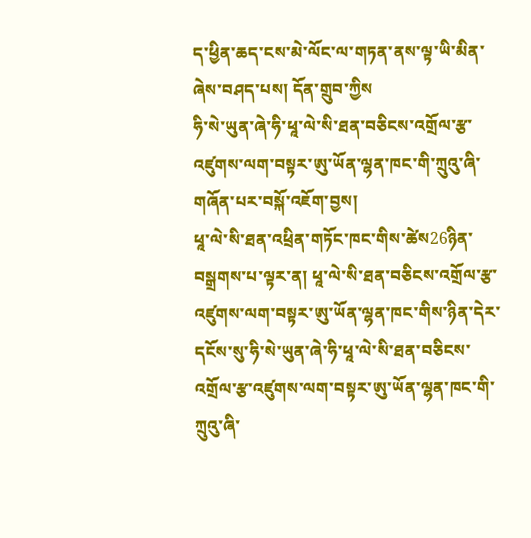ད་ཕྱིན་ཆད་ངས་མེ་ལོང་ལ་གཏན་ནས་ལྟ་ཡི་མིན་ཞེས་བཤད་པས། དོན་གྲུབ་ཀྱིས
ཧི་སེ་ཡུན་ཞེ་ཧི་ཕཱ་ལེ་སི་ཐན་བཅིངས་འགྲོལ་རྩ་འཛུགས་ལག་བསྟར་ཨུ་ཡོན་ལྷན་ཁང་གི་ཀྲུའུ་ཞི་གཞོན་པར་བསྐོ་འཇོག་བྱས།
ཕཱ་ལེ་སི་ཐན་འཕྲིན་གཏོང་ཁང་གིས་ཚེས26ཉིན་བསྒྲགས་པ་ལྟར་ན། ཕཱ་ལེ་སི་ཐན་བཅིངས་འགྲོལ་རྩ་འཛུགས་ལག་བསྟར་ཨུ་ཡོན་ལྷན་ཁང་གིས་ཉིན་དེར་དངོས་སུ་ཧི་སེ་ཡུན་ཞེ་ཧི་ཕཱ་ལེ་སི་ཐན་བཅིངས་འགྲོལ་རྩ་འཛུགས་ལག་བསྟར་ཨུ་ཡོན་ལྷན་ཁང་གི་ཀྲུའུ་ཞི་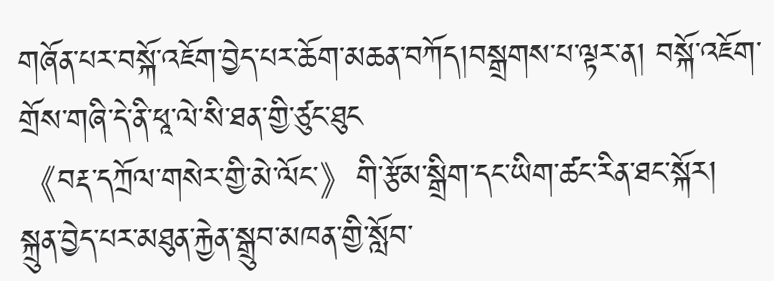གཞོན་པར་བསྐོ་འཇོག་བྱེད་པར་ཆོག་མཆན་བཀོད།བསྒྲགས་པ་ལྟར་ན། བསྐོ་འཇོག་གྲོས་གཞི་དེ་ནི་ཕཱ་ལེ་སི་ཐན་གྱི་ཙུང་ཐུང
《བརྡ་དཀྲོལ་གསེར་གྱི་མེ་ལོང་》གི་རྩོམ་སྒྲིག་དང་ཡིག་ཚང་རིན་ཐང་སྐོར།
སྐྲུན་བྱེད་པར་མཐུན་རྐྱེན་སྒྲུབ་མཁན་གྱི་སློབ་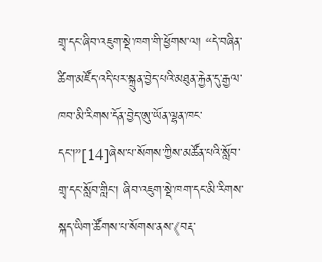གྲྭ་དང་ཞིབ་འཇུག་སྡེ་ཁག་གི་ཕྱོགས་ལ། “དེ་བཞིན་ཚིག་མཛོད་འདི་པར་སྐྲུན་བྱེད་པའི་མཐུན་རྐྱེན་དུ་རྒྱལ་ཁབ་མི་རིགས་དོན་བྱེད་ཨུ་ཡོན་ལྷན་ཁང་དང་།”[14]ཞེས་པ་སོགས་ཀྱིས་མཚོན་པའི་སློབ་གྲྭ་དང་སློབ་གླིང་། ཞིབ་འཇུག་སྡེ་ཁག་དང་མི་རིགས་སྐད་ཡིག་ཚོགས་པ་སོགས་ནས་《བརྡ་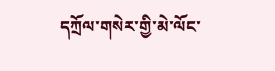དཀྲོལ་གསེར་གྱི་མེ་ལོང་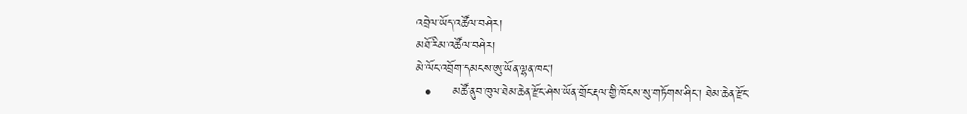འབྲེལ་ཡོད་འཚོལ་བཤེར།
མཐོ་རིམ་འཚོལ་བཤེར།
མེ་ལོང་འབྲོག་དམངས་ཨུ་ཡོན་ལྷན་ཁང།
  •     མཚོ་ནུབ་ཁུལ་ཐེམ་ཆེན་རྫོང་ཤེས་ཡོན་གྲོང་རྡལ་གྱི་ཁོངས་སུ་གཏོགས་ཤིང་། ཐེམ་ཆེན་རྫོང་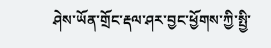ཤེས་ཡོན་གྲོང་རྡལ་ཤར་བྱང་ཕྱོགས་ཀྱི་སྤྱི་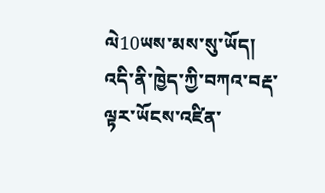ལེ10ཡས་མས་སུ་ཡོད།
འདི་ནི་ཁྱེད་ཀྱི་བཀའ་བརྡ་ལྟར་ཡོངས་འཛིན་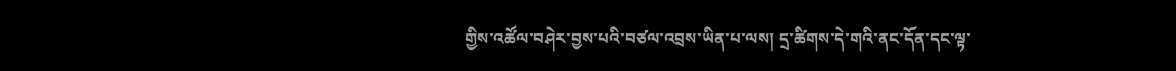གྱིས་འཚོལ་བཤེར་བྱས་པའི་བཙལ་འབྲས་ཡིན་པ་ལས། དྲ་ཚིགས་དེ་གའི་ནང་དོན་དང་ལྟ་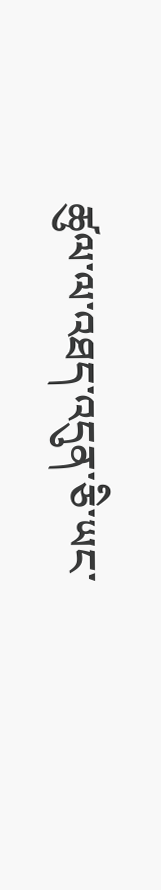ཚུལ་ལ་འཐད་འདུན་ཅི་ཡང་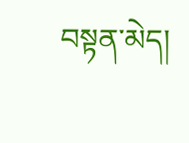བསྟན་མེད།